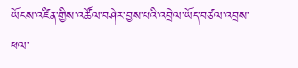ཡོངས་འཛིན་གྱིས་འཚོལ་བཤེར་བྱས་པའི་འབྲེལ་ཡོད་བཙལ་འབྲས་ཕལ་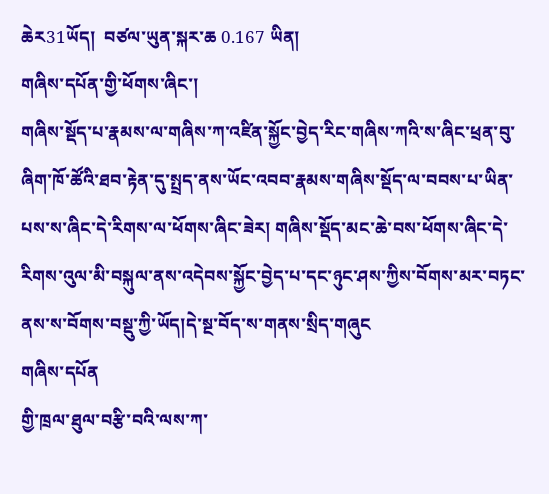ཆེར31ཡོད།  བཙལ་ཡུན་སྐར་ཆ 0.167 ཡིན།
གཞིས་དཔོན་གྱི་ཕོགས་ཞིང་།
གཞིས་སྡོད་པ་རྣམས་ལ་གཞིས་ཀ་འཛིན་སྐྱོང་བྱེད་རིང་གཞིས་ཀའི་ས་ཞིང་ཕྲན་བུ་ཞིག་ཁོ་ཚོའི་ཐབ་རྟེན་དུ་སྤྲད་ནས་ཡོང་འབབ་རྣམས་གཞིས་སྡོད་ལ་བབས་པ་ཡིན་པས་ས་ཞིང་དེ་རིགས་ལ་ཕོགས་ཞིང་ཟེར། གཞིས་སྡོད་མང་ཆེ་བས་ཕོགས་ཞིང་དེ་རིགས་འུལ་མི་བསྐུལ་ནས་འདེབས་སྐྱོང་བྱེད་པ་དང་ཉུང་ཤས་ཀྱིས་བོགས་མར་བཏང་ནས་ས་བོགས་བསྡུ་ཀྱི་ཡོད།དེ་སྔ་བོད་ས་གནས་སྲིད་གཞུང
གཞིས་དཔོན
གྱི་ཁྲལ་ཐུལ་བརྩི་བའི་ལས་ཀ་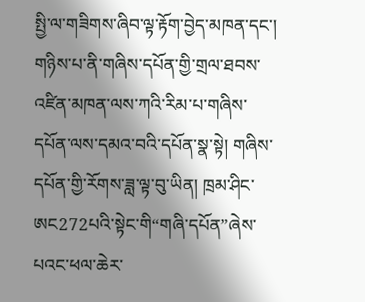སྤྱི་ལ་གཟིགས་ཞིབ་ལྟ་རྟོག་བྱེད་མཁན་དང་། གཉིས་པ་ནི་གཞིས་དཔོན་གྱི་གྲལ་ཐབས་འཛིན་མཁན་ལས་ཀའི་རིམ་པ་གཞིས་དཔོན་ལས་དམའ་བའི་དཔོན་སྣ་སྟེ། གཞིས་དཔོན་གྱི་རོགས་ཟླ་ལྟ་བུ་ཡིན། ཁྲམ་ཤིང་ཨང272པའི་སྟེང་གི“གཞི་དཔོན”ཞེས་པའང་ཕལ་ཆེར་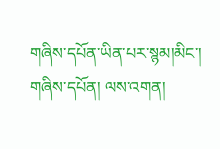གཞིས་དཔོན་ཡིན་པར་སྙམ།མིང་། གཞིས་དཔོན། ལས་འགན།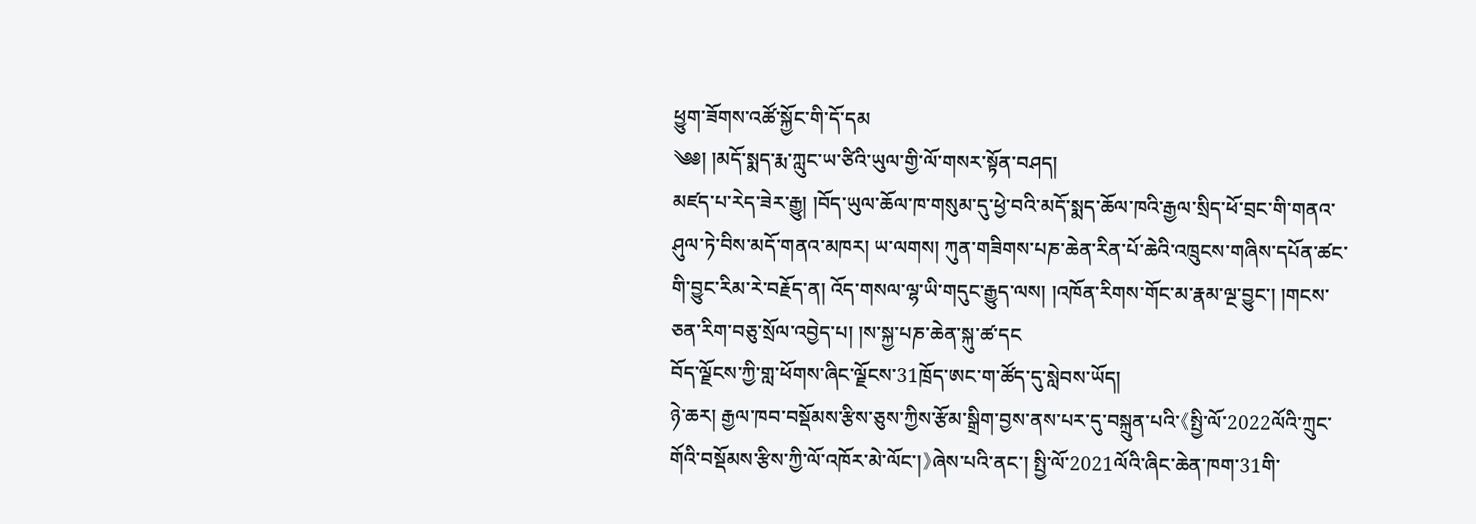ཕྱུག་ཟོགས་འཚོ་སྐྱོང་གི་དོ་དམ
༄༅། །མདོ་སྨད་རྨ་ཀླུང་ཡ་ཙིའི་ཡུལ་གྱི་ལོ་གསར་སྟོན་བཤད།
མཛད་པ་རེད་ཟེར་རྒྱུ། །བོད་ཡུལ་ཆོལ་ཁ་གསུམ་དུ་ཕྱེ་བའི་མདོ་སྨད་ཆོལ་ཁའི་རྒྱལ་སྲིད་ཕོ་བྲང་གི་གནའ་ཤུལ་ཏེ་བིས་མདོ་གནའ་མཁར། ཡ་ལགས། ཀུན་གཟིགས་པཎ་ཆེན་རིན་པོ་ཆེའི་འཁྲུངས་གཞིས་དཔོན་ཚང་གི་བྱུང་རིམ་རེ་བརྗོད་ན། འོད་གསལ་ལྷ་ཡི་གདུང་རྒྱུད་ལས། །འཁོན་རིགས་གོང་མ་རྣམ་ལྔ་བྱུང་། །གངས་ཅན་རིག་བཅུ་སྲོལ་འབྱེད་པ། །ས་སྐྱ་པཎ་ཆེན་སྐུ་ཚ་དང
བོད་ལྗོངས་ཀྱི་གླ་ཕོགས་ཞིང་ལྗོངས་31ཁྲོད་ཨང་ག་ཚོད་དུ་སླེབས་ཡོད།
ཉེ་ཆར། རྒྱལ་ཁབ་བསྡོམས་རྩིས་ཅུས་ཀྱིས་རྩོམ་སྒྲིག་བྱས་ནས་པར་དུ་བསྐྲུན་པའི་《སྤྱི་ལོ་2022ལོའི་ཀྲུང་གོའི་བསྡོམས་རྩིས་ཀྱི་ལོ་འཁོར་མེ་ལོང་།》ཞེས་པའི་ནང་། སྤྱི་ལོ་2021ལོའི་ཞིང་ཆེན་ཁག་31གི་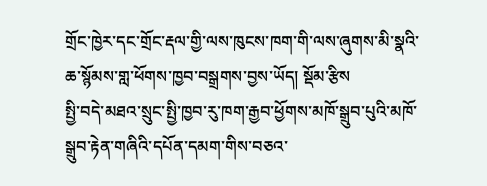གྲོང་ཁྱེར་དང་གྲོང་རྡལ་གྱི་ལས་ཁུངས་ཁག་གི་ལས་ཞུགས་མི་སྣའི་ཆ་སྙོམས་གླ་ཕོགས་ཁྱབ་བསྒྲགས་བྱས་ཡོད། སྡོམ་རྩིས
སྤྱི་བདེ་མཐའ་སྲུང་སྤྱི་ཁྱབ་རུ་ཁག་རྒྱབ་ཕྱོགས་མཁོ་སྒྲུབ་པུའི་མཁོ་སྒྲུབ་རྟེན་གཞིའི་དཔོན་དམག་གིས་བཅའ་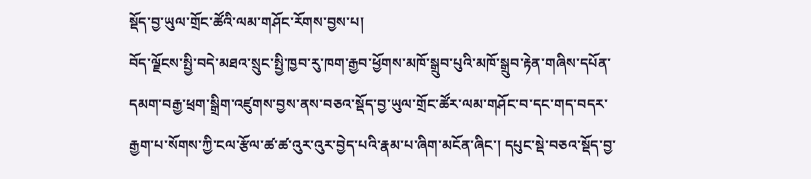སྡོད་བྱ་ཡུལ་གྲོང་ཚོའི་ལམ་གཤོང་རོགས་བྱས་པ།
བོད་ལྗོངས་སྤྱི་བདེ་མཐའ་སྲུང་སྤྱི་ཁྱབ་རུ་ཁག་རྒྱབ་ཕྱོགས་མཁོ་སྒྲུབ་པུའི་མཁོ་སྒྲུབ་རྟེན་གཞིས་དཔོན་དམག་བརྒྱ་ཕྲག་སྒྲིག་འཛུགས་བྱས་ནས་བཅའ་སྡོད་བྱ་ཡུལ་གྲོང་ཚོར་ལམ་གཤོང་བ་དང་གད་བདར་རྒྱག་པ་སོགས་ཀྱི་ངལ་རྩོལ་ཚ་ཚ་འུར་འུར་བྱེད་པའི་རྣམ་པ་ཞིག་མངོན་ཞིང་། དཔུང་སྡེ་བཅའ་སྡོད་བྱ་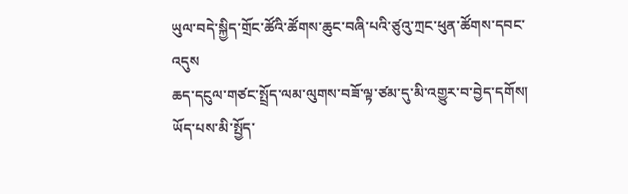ཡུལ་བདེ་སྐྱིད་གྲོང་ཚོའི་ཚོགས་ཆུང་བཞི་པའི་ཙུའུ་ཀྲང་ཕུན་ཚོགས་དབང་འདུས
ཆད་དངུལ་གཙང་སྤྲོད་ལམ་ལུགས་བཟོ་ལྟ་ཙམ་དུ་མི་འགྱུར་བ་བྱེད་དགོས།
ཡོད་པས་མི་སྤྱོད་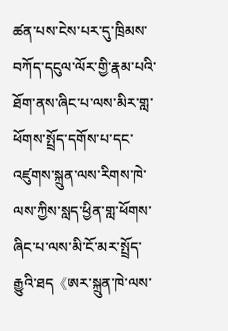ཚན་པས་ངེས་པར་དུ་ཁྲིམས་བཀོད་དངུལ་ལོར་གྱི་རྣམ་པའི་ཐོག་ནས་ཞིང་པ་ལས་མིར་གླ་ཕོགས་སྤྲོད་དགོས་པ་དང་འཛུགས་སྐྲུན་ལས་རིགས་ཁེ་ལས་ཀྱིས་སླད་ཕྱིན་གླ་ཕོགས་ཞིང་པ་ལས་མི་ངོ་མར་སྤྲོད་རྒྱུའི་ཐད《ཨར་སྐྲུན་ཁེ་ལས་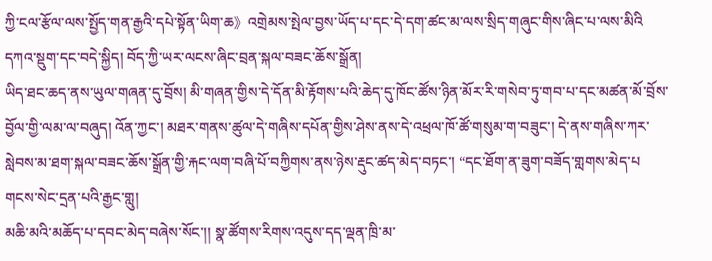ཀྱི་ངལ་རྩོལ་ལས་སྤྱོད་གན་རྒྱའི་དཔེ་སྟོན་ཡིག་ཆ》འགྲེམས་སྤེལ་བྱས་ཡོད་པ་དང་དེ་དག་ཚང་མ་ལས་སྲིད་གཞུང་གིས་ཞིང་པ་ལས་མིའི
དཀའ་སྡུག་དང་བདེ་སྐྱིད། བོད་ཀྱི་ཡར་ལངས་ཞིང་བྲན་སྐལ་བཟང་ཆོས་སྒྲོན།
ཡིད་ཐང་ཆད་ནས་ཡུལ་གཞན་དུ་བྲོས། མི་གཞན་གྱིས་དེ་དོན་མི་རྟོགས་པའི་ཆེད་དུ་ཁོང་ཚོས་ཉིན་མོར་རི་གསེབ་ཏུ་གབ་པ་དང་མཚན་མོ་བྲོས་བྱོལ་གྱི་ལམ་ལ་བཞུད། འོན་ཀྱང་། མཐར་གནས་ཚུལ་དེ་གཞིས་དཔོན་གྱིས་ཤེས་ནས་དེ་འཕྲལ་ཁོ་ཚོ་གསུམ་ག་བཟུང་། དེ་ནས་གཞིས་ཀར་སླེབས་མ་ཐག་སྐལ་བཟང་ཆོས་སྒྲོན་གྱི་རྐང་ལག་བཞི་པོ་བཀྱིགས་ནས་ཉེས་རྡུང་ཚད་མེད་བཏང་། “དང་ཐོག་ན་ཟུག་བཟོད་གླགས་མེད་པ
གངས་སེང་དྲན་པའི་རྒྱང་གླུ།
མཆི་མའི་མཆོད་པ་དབང་མེད་བཞེས་སོང་།། སྣ་ཚོགས་རིགས་འདུས་དད་ལྡན་ཁྲི་མ་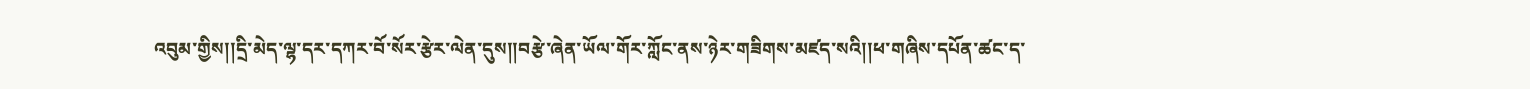འབུམ་གྱིས།།དྲི་མེད་ལྷ་དར་དཀར་བོ་སོར་རྩེར་ལེན་དུས།།བརྩེ་ཞེན་ཡོལ་གོར་ཀློང་ནས་ཉེར་གཟིགས་མཛད་སའི།།ཕ་གཞིས་དཔོན་ཚང་ད་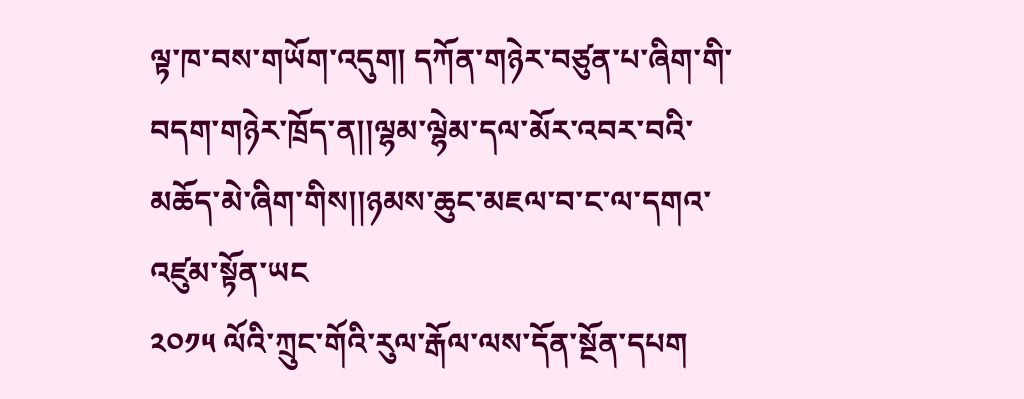ལྟ་ཁ་བས་གཡོག་འདུག། དཀོན་གཉེར་བཙུན་པ་ཞིག་གི་བདག་གཉེར་ཁྲོད་ན།།ལྷམ་ལྷེམ་དལ་མོར་འབར་བའི་མཆོད་མེ་ཞིག་གིས།།ཉམས་ཆུང་མཇལ་བ་ང་ལ་དགའ་འཛུམ་སྟོན་ཡང
༢༠༡༥ ལོའི་ཀྲུང་གོའི་རུལ་རྒོལ་ལས་དོན་སྔོན་དཔག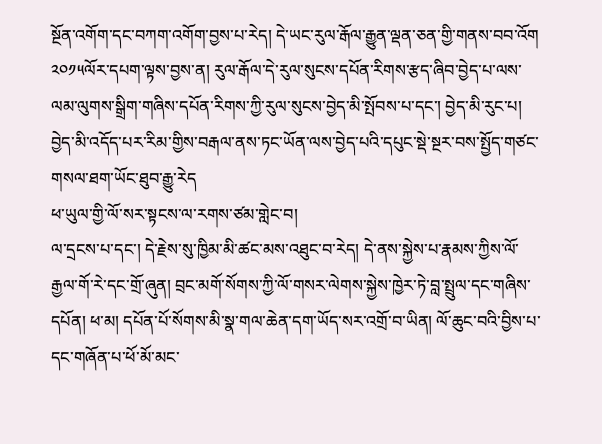སྔོན་འགོག་དང་བཀག་འགོག་བྱས་པ་རེད། དེ་ཡང་རུལ་རྒོལ་རྒྱུན་ལྡན་ཅན་གྱི་གནས་བབ་འོག ༢༠༡༥ལོར་དཔག་ལྟས་བྱས་ན། རུལ་རྒོལ་དེ་རུལ་སུངས་དཔོན་རིགས་རྩད་ཞིབ་བྱེད་པ་ལས་ལམ་ལུགས་སྒྲིག་གཞིས་དཔོན་རིགས་ཀྱི་རུལ་སུངས་བྱེད་མི་སྤོབས་པ་དང་། བྱེད་མི་རུང་པ། བྱེད་མི་འདོད་པར་རིམ་གྱིས་བརྒལ་ནས་ཏང་ཡོན་ལས་བྱེད་པའི་དཔུང་སྡེ་སྔར་བས་སྤྱོད་གཙང་གསལ་ཐག་ཡོང་ཐུབ་རྒྱུ་རེད
ཕ་ཡུལ་གྱི་ལོ་སར་སྟངས་ལ་རགས་ཙམ་གླེང་བ།
ལ་དྲངས་པ་དང་། དེ་རྗེས་སུ་ཁྱིམ་མི་ཚང་མས་འཐུང་བ་རེད། དེ་ནས་སྐྱེས་པ་རྣམས་ཀྱིས་ལོ་རྒྱལ་གོ་རེ་དང་གྲོ་ཞུན། བྲང་མགོ་སོགས་ཀྱི་ལོ་གསར་ལེགས་སྐྱེས་ཁྱེར་ཏེ་བླ་སྤྲུལ་དང་གཞིས་དཔོན། ཕ་མ། དཔོན་པོ་སོགས་མི་སྣ་གལ་ཆེན་དག་ཡོད་སར་འགྲོ་བ་ཡིན། ལོ་ཆུང་བའི་བྱིས་པ་དང་གཞོན་པ་ཕོ་མོ་མང་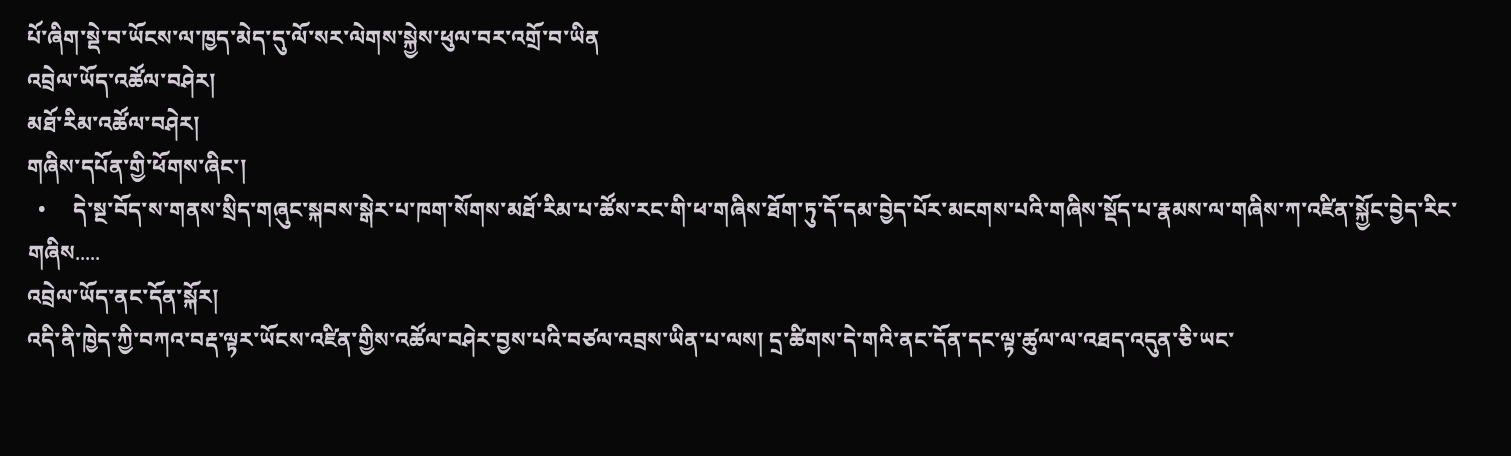པོ་ཞིག་སྡེ་བ་ཡོངས་ལ་ཁྱད་མེད་དུ་ལོ་སར་ལེགས་སྐྱེས་ཕུལ་བར་འགྲོ་བ་ཡིན
འབྲེལ་ཡོད་འཚོལ་བཤེར།
མཐོ་རིམ་འཚོལ་བཤེར།
གཞིས་དཔོན་གྱི་ཕོགས་ཞིང་།
  •     དེ་སྔ་བོད་ས་གནས་སྲིད་གཞུང་སྐབས་སྒེར་པ་ཁག་སོགས་མཐོ་རིམ་པ་ཚོས་རང་གི་ཕ་གཞིས་ཐོག་ཏུ་དོ་དམ་བྱེད་པོར་མངགས་པའི་གཞིས་སྡོད་པ་རྣམས་ལ་གཞིས་ཀ་འཛིན་སྐྱོང་བྱེད་རིང་གཞིས.....
འབྲེལ་ཡོད་ནང་དོན་སྐོར།
འདི་ནི་ཁྱེད་ཀྱི་བཀའ་བརྡ་ལྟར་ཡོངས་འཛིན་གྱིས་འཚོལ་བཤེར་བྱས་པའི་བཙལ་འབྲས་ཡིན་པ་ལས། དྲ་ཚིགས་དེ་གའི་ནང་དོན་དང་ལྟ་ཚུལ་ལ་འཐད་འདུན་ཅི་ཡང་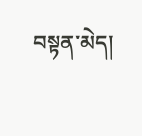བསྟན་མེད།